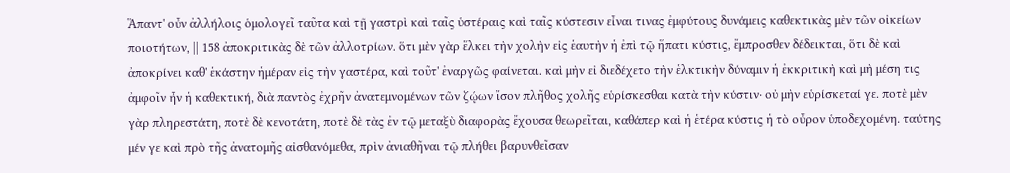Ἅπαντ' οὖν ἀλλήλοις ὁμολογεῖ ταῦτα καὶ τῇ γαστρὶ καὶ ταῖς ὑστέραις καὶ ταῖς κύστεσιν εἶναι τινας ἐμφύτους δυνάμεις καθεκτικὰς μὲν τῶν οἰκείων ποιοτήτων, || 158 ἀποκριτικὰς δὲ τῶν ἀλλοτρίων. ὅτι μὲν γὰρ ἕλκει τὴν χολὴν εἰς ἑαυτὴν ἡ ἐπὶ τῷ ἥπατι κύστις, ἔμπροσθεν δέδεικται, ὅτι δὲ καὶ ἀποκρίνει καθ' ἑκάστην ἡμέραν εἰς τὴν γαστέρα, καὶ τοῦτ' ἐναργῶς φαίνεται. καὶ μὴν εἰ διεδέχετο τὴν ἑλκτικὴν δύναμιν ἡ ἐκκριτικὴ καὶ μὴ μέση τις ἀμφοῖν ἦν ἡ καθεκτική, διὰ παντὸς ἐχρῆν ἀνατεμνομένων τῶν ζῴων ἴσον πλῆθος χολῆς εὑρίσκεσθαι κατὰ τὴν κύστιν· οὐ μὴν εὑρίσκεταί γε. ποτὲ μὲν γὰρ πληρεστάτη, ποτὲ δὲ κενοτάτη, ποτὲ δὲ τὰς ἐν τῷ μεταξὺ διαφορὰς ἔχουσα θεωρεῖται, καθάπερ καὶ ἡ ἑτέρα κύστις ἡ τὸ οὖρον ὑποδεχομένη. ταύτης μέν γε καὶ πρὸ τῆς ἀνατομῆς αἰσθανόμεθα, πρὶν ἀνιαθῆναι τῷ πλήθει βαρυνθεῖσαν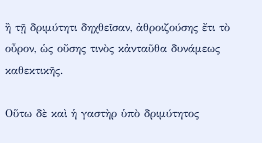ἢ τῇ δριμύτητι δηχθεῖσαν, ἀθροιζούσης ἔτι τὸ οὖρον, ὡς οὔσης τινὸς κἀνταῦθα δυνάμεως καθεκτικῆς.

Οὕτω δὲ καὶ ἡ γαστὴρ ὑπὸ δριμύτητος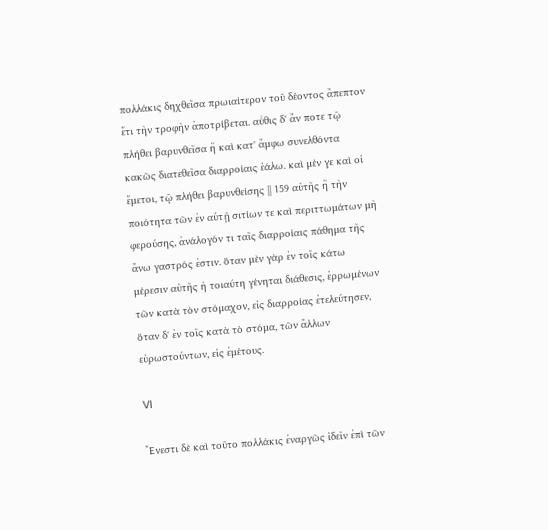πολλάκις δηχθεῖσα πρωιαίτερον τοῦ δέοντος ἄπεπτον ἔτι τὴν τροφὴν ἀποτρίβεται. αὖθις δ' ἄν ποτε τῷ πλήθει βαρυνθεῖσα ἢ καὶ κατ' ἄμφω συνελθόντα κακῶς διατεθεῖσα διαρροίαις ἑάλω. καὶ μέν γε καὶ οἱ ἔμετοι, τῷ πλήθει βαρυνθείσης || 159 αὐτῆς ἢ τὴν ποιότητα τῶν ἐν αὐτῇ σιτίων τε καὶ περιττωμάτων μὴ φερούσης, ἀνάλογόν τι ταῖς διαρροίαις πάθημα τῆς ἄνω γαστρός ἐστιν. ὅταν μὲν γὰρ ἐν τοῖς κάτω μέρεσιν αὐτῆς ἡ τοιαύτη γένηται διάθεσις, ἐρρωμένων τῶν κατὰ τὸν στόμαχον, εἰς διαρροίας ἐτελεύτησεν, ὅταν δ' ἐν τοῖς κατὰ τὸ στόμα, τῶν ἄλλων εὐρωστούντων, εἰς ἐμέτους.

VI

Ἔνεστι δὲ καὶ τοῦτο πολλάκις ἐναργῶς ἰδεῖν ἐπὶ τῶν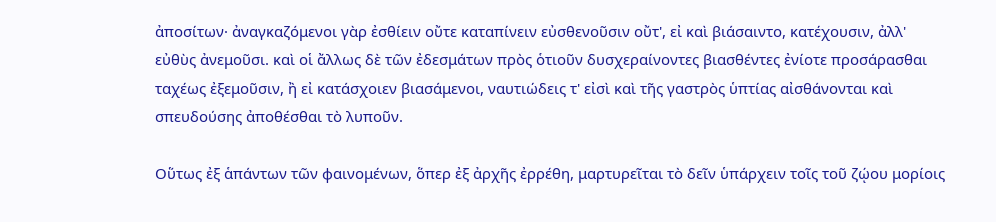ἀποσίτων· ἀναγκαζόμενοι γὰρ ἐσθίειν οὔτε καταπίνειν εὐσθενοῦσιν οὔτ', εἰ καὶ βιάσαιντο, κατέχουσιν, ἀλλ' εὐθὺς ἀνεμοῦσι. καὶ οἱ ἄλλως δὲ τῶν ἐδεσμάτων πρὸς ὁτιοῦν δυσχεραίνοντες βιασθέντες ἐνίοτε προσάρασθαι ταχέως ἐξεμοῦσιν, ἢ εἰ κατάσχοιεν βιασάμενοι, ναυτιώδεις τ' εἰσὶ καὶ τῆς γαστρὸς ὑπτίας αἰσθάνονται καὶ σπευδούσης ἀποθέσθαι τὸ λυποῦν.

Οὕτως ἐξ ἁπάντων τῶν φαινομένων, ὅπερ ἐξ ἀρχῆς ἐρρέθη, μαρτυρεῖται τὸ δεῖν ὑπάρχειν τοῖς τοῦ ζῴου μορίοις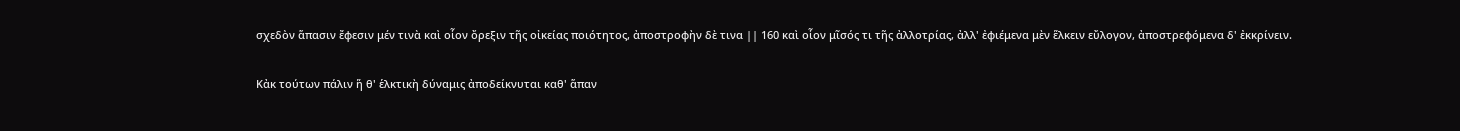σχεδὸν ἅπασιν ἔφεσιν μέν τινὰ καὶ οἷον ὄρεξιν τῆς οἰκείας ποιότητος, ἀποστροφὴν δὲ τινα || 160 καὶ οἷον μῖσός τι τῆς ἀλλοτρίας, ἀλλ' ἐφιέμενα μὲν ἕλκειν εὔλογον, ἀποστρεφόμενα δ' ἐκκρίνειν.

Κἀκ τούτων πάλιν ἥ θ' ἑλκτικὴ δύναμις ἀποδείκνυται καθ' ἅπαν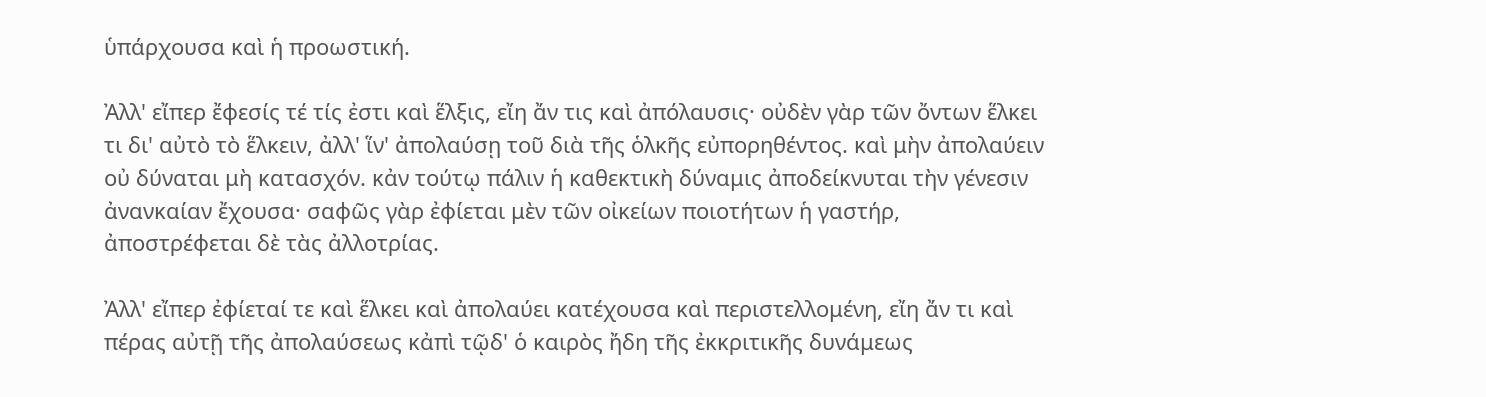ὑπάρχουσα καὶ ἡ προωστική.

Ἀλλ' εἴπερ ἔφεσίς τέ τίς ἐστι καὶ ἕλξις, εἴη ἄν τις καὶ ἀπόλαυσις· οὐδὲν γὰρ τῶν ὄντων ἕλκει τι δι' αὐτὸ τὸ ἕλκειν, ἀλλ' ἵν' ἀπολαύσῃ τοῦ διὰ τῆς ὁλκῆς εὐπορηθέντος. καὶ μὴν ἀπολαύειν οὐ δύναται μὴ κατασχόν. κἀν τούτῳ πάλιν ἡ καθεκτικὴ δύναμις ἀποδείκνυται τὴν γένεσιν ἀνανκαίαν ἔχουσα· σαφῶς γὰρ ἐφίεται μὲν τῶν οἰκείων ποιοτήτων ἡ γαστήρ, ἀποστρέφεται δὲ τὰς ἀλλοτρίας.

Ἀλλ' εἴπερ ἐφίεταί τε καὶ ἕλκει καὶ ἀπολαύει κατέχουσα καὶ περιστελλομένη, εἴη ἄν τι καὶ πέρας αὐτῇ τῆς ἀπολαύσεως κἀπὶ τῷδ' ὁ καιρὸς ἤδη τῆς ἐκκριτικῆς δυνάμεως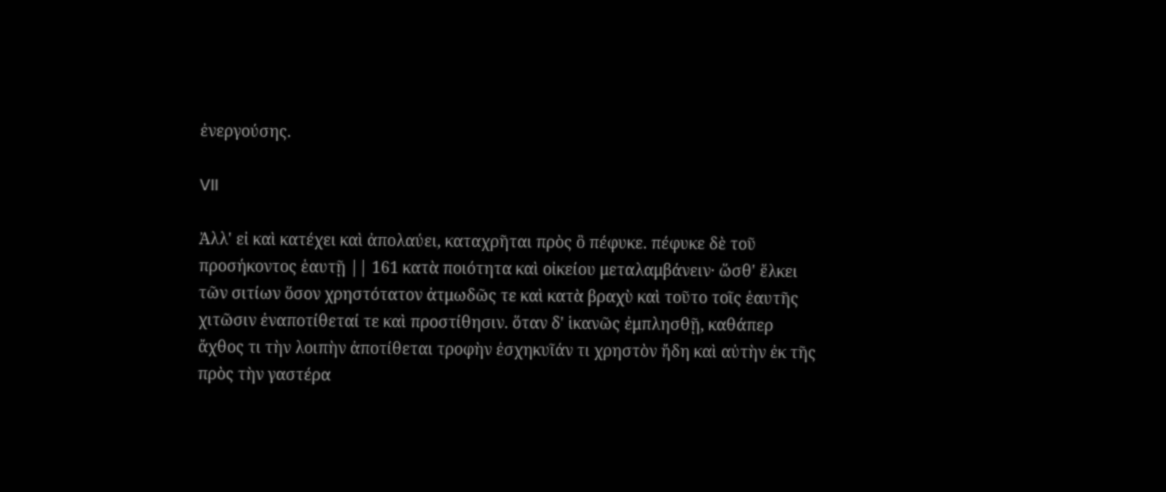ἐνεργούσης.

VII

Ἀλλ' εἰ καὶ κατέχει καὶ ἀπολαύει, καταχρῆται πρὸς ὃ πέφυκε. πέφυκε δὲ τοῦ προσήκοντος ἑαυτῇ || 161 κατὰ ποιότητα καὶ οἰκείου μεταλαμβάνειν· ὥσθ' ἕλκει τῶν σιτίων ὅσον χρηστότατον ἀτμωδῶς τε καὶ κατὰ βραχὺ καὶ τοῦτο τοῖς ἑαυτῆς χιτῶσιν ἐναποτίθεταί τε καὶ προστίθησιν. ὅταν δ' ἱκανῶς ἐμπλησθῇ, καθάπερ ἄχθος τι τὴν λοιπὴν ἀποτίθεται τροφὴν ἐσχηκυῖάν τι χρηστὸν ἤδη καὶ αὐτὴν ἐκ τῆς πρὸς τὴν γαστέρα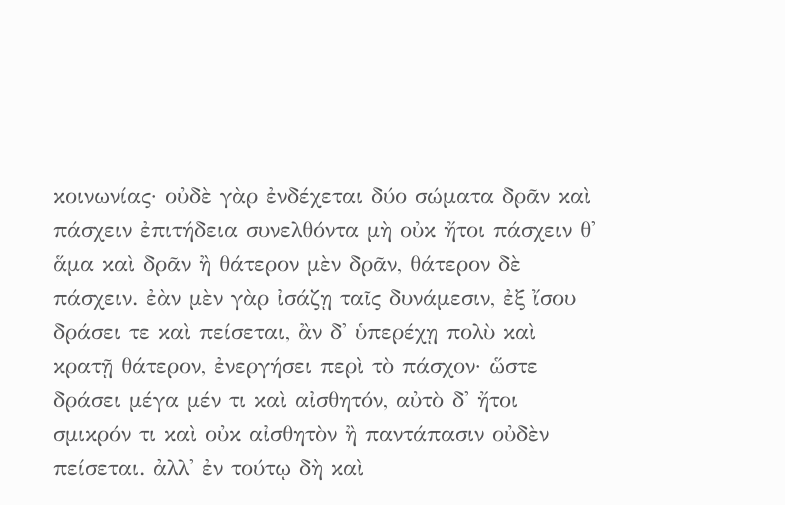κοινωνίας· οὐδὲ γὰρ ἐνδέχεται δύο σώματα δρᾶν καὶ πάσχειν ἐπιτήδεια συνελθόντα μὴ οὐκ ἤτοι πάσχειν θ' ἅμα καὶ δρᾶν ἢ θάτερον μὲν δρᾶν, θάτερον δὲ πάσχειν. ἐὰν μὲν γὰρ ἰσάζῃ ταῖς δυνάμεσιν, ἐξ ἴσου δράσει τε καὶ πείσεται, ἂν δ' ὑπερέχῃ πολὺ καὶ κρατῇ θάτερον, ἐνεργήσει περὶ τὸ πάσχον· ὥστε δράσει μέγα μέν τι καὶ αἰσθητόν, αὐτὸ δ' ἤτοι σμικρόν τι καὶ οὐκ αἰσθητὸν ἢ παντάπασιν οὐδὲν πείσεται. ἀλλ' ἐν τούτῳ δὴ καὶ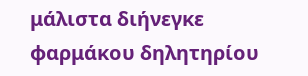μάλιστα διήνεγκε φαρμάκου δηλητηρίου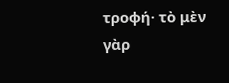τροφή· τὸ μὲν γὰρ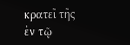κρατεῖ τῆς ἐν τῷ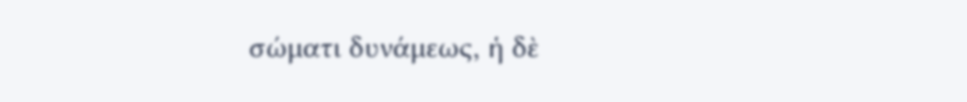σώματι δυνάμεως, ἡ δὲ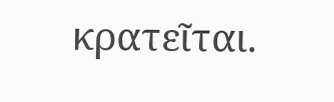κρατεῖται.